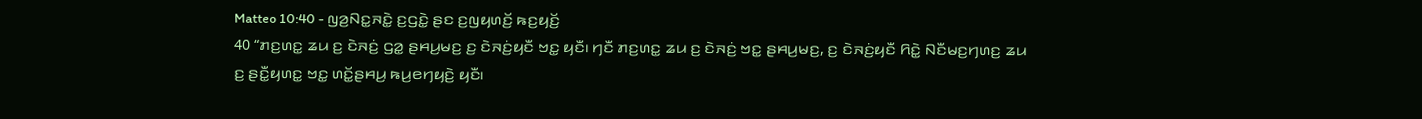Matteo 10:40 - ꤜꤤ꤬ꤡꤢ꤭ꤏꤢꤧ꤭ ꤢ꤬ꤞꤢꤧ꤭ ꤔꤢ ꤢ꤬ꤜꤟꤛꤢꤩ꤬ ꤒꤢ꤬ꤟꤢꤩ꤬
40 “ꤊꤢ꤬ꤛꤢ꤭ ꤘꤣ ꤢ꤬ ꤢꤧꤏꤢꤦ꤬ ꤞꤤ꤭ ꤔꤌꤣ꤬ꤗꤢ꤬ ꤢ꤬ ꤢꤧꤏꤢꤦ꤬ꤟꤢꤪ ꤠꤢ꤭ ꤟꤢꤪ꤯ ꤚꤢꤪ ꤊꤢ꤬ꤛꤢ꤭ ꤘꤣ ꤢ꤬ ꤢꤧꤏꤢꤦ꤬ ꤠꤢ꤭ ꤔꤌꤣ꤬ꤗꤢ꤬, ꤢ꤬ ꤢꤧꤏꤢꤦ꤬ꤟꤢꤪ ꤖꤢꤧ꤭ ꤡꤢꤪꤗꤢ꤬ꤚꤛꤢ꤬ ꤘꤣ ꤢ꤬ ꤔꤢꤪ꤭ꤟꤛꤢ꤭ ꤠꤢ꤭ ꤛꤢꤩ꤭ꤔꤌꤣ꤬ ꤒꤣ꤬ꤕꤚꤟꤢꤧ꤬ ꤟꤢꤪ꤯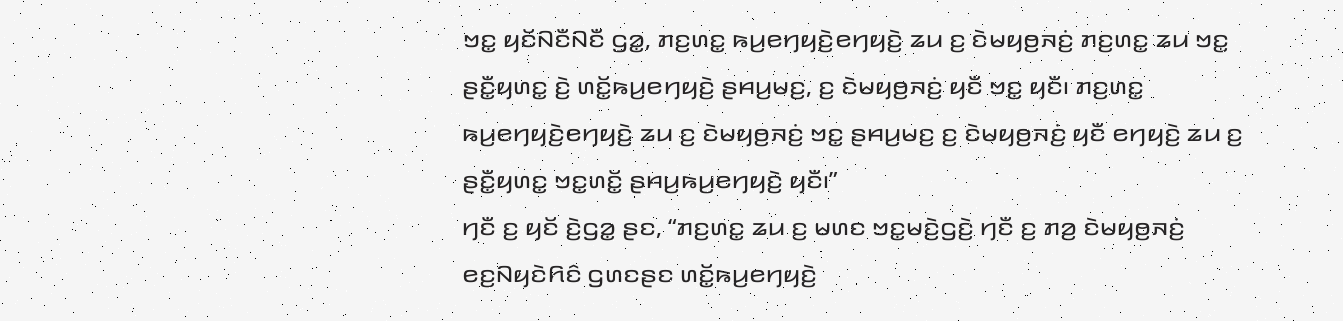ꤠꤢ꤭ ꤟꤢꤩꤡꤢꤪꤡꤢꤪ ꤞꤤ꤭, ꤊꤢ꤬ꤛꤢ꤭ ꤒꤣ꤬ꤕꤚꤟꤢꤧ꤬ꤕꤚꤟꤢꤧ꤬ ꤘꤣ ꤢ꤬ ꤢꤧꤗꤟꤥ꤬ꤏꤢꤦ꤬ ꤊꤢ꤬ꤛꤢ꤭ ꤘꤣ ꤠꤢ꤭ ꤔꤢꤪ꤭ꤟꤛꤢ꤭ ꤢꤧ꤬ ꤛꤢꤩ꤭ꤒꤣ꤬ꤕꤚꤟꤢꤧ꤬ ꤔꤌꤣ꤬ꤗꤢ꤬, ꤢ꤬ ꤢꤧꤗꤟꤥ꤬ꤏꤢꤦ꤬ ꤟꤢꤪ ꤠꤢ꤭ ꤟꤢꤪ꤯ ꤊꤢ꤬ꤛꤢ꤭ ꤒꤣ꤬ꤕꤚꤟꤢꤧ꤬ꤕꤚꤟꤢꤧ꤬ ꤘꤣ ꤢ꤬ ꤢꤧꤗꤟꤥ꤬ꤏꤢꤦ꤬ ꤠꤢ꤭ ꤔꤌꤣ꤬ꤗꤢ꤬ ꤢ꤬ ꤢꤧꤗꤟꤥ꤬ꤏꤢꤦ꤬ ꤟꤢꤪ ꤕꤚꤟꤢꤧ꤬ ꤘꤣ ꤢ꤬ ꤔꤢꤪ꤭ꤟꤛꤢ꤭ ꤠꤢ꤭ꤛꤢꤩ꤭ ꤔꤌꤣ꤬ꤒꤣ꤬ꤕꤚꤟꤢꤧ꤬ ꤟꤢꤪ꤯”
ꤚꤢꤪ ꤢ꤬ ꤟꤢꤩ ꤢꤧ꤬ꤞꤤ꤭ ꤔꤢ, “ꤊꤢ꤬ꤛꤢ꤭ ꤘꤣ ꤢ꤬ ꤗꤛꤢ ꤠꤢ꤭ꤗꤢꤧ꤬ꤞꤢꤧ꤬ ꤚꤢꤪ ꤢ꤬ ꤊꤤ꤬ ꤢꤧꤗꤟꤥ꤬ꤏꤢꤦ꤬ ꤕꤢ꤬ꤡꤟꤢꤧꤖꤢꤨ ꤞꤛꤢꤔꤢ ꤛꤢꤩ꤭ꤒꤣ꤬ꤕꤚꤟꤢꤧ꤬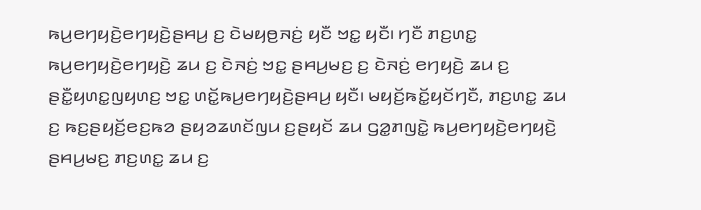ꤒꤣ꤬ꤕꤚꤟꤢꤧ꤬ꤕꤚꤟꤢꤧ꤬ꤔꤌꤣ꤬ ꤢ꤬ ꤢꤧꤗꤟꤥ꤬ꤏꤢꤦ꤬ ꤟꤢꤪ ꤠꤢ꤭ ꤟꤢꤪ꤯ ꤚꤢꤪ ꤊꤢ꤬ꤛꤢ꤭ ꤒꤣ꤬ꤕꤚꤟꤢꤧ꤬ꤕꤚꤟꤢꤧ꤬ ꤘꤣ ꤢ꤬ ꤢꤧꤏꤢꤦ꤬ ꤠꤢ꤭ ꤔꤌꤣ꤬ꤗꤢ꤬ ꤢ꤬ ꤢꤧꤏꤢꤦ꤬ ꤕꤚꤟꤢꤧ꤬ ꤘꤣ ꤢ꤬ ꤔꤢꤪ꤭ꤟꤛꤢ꤭ꤜꤟꤛꤢ꤬ ꤠꤢ꤭ ꤛꤢꤩ꤭ꤒꤣ꤬ꤕꤚꤟꤢꤧ꤬ꤔꤌꤣ꤬ ꤟꤢꤪ꤯ ꤗꤟꤢꤩ꤬ꤒꤢꤩ꤭ꤟꤢꤩꤚꤢꤪ, ꤊꤢ꤬ꤛꤢ꤭ ꤘꤣ ꤢ꤬ ꤒꤢ꤬ꤔꤟꤢꤩ꤬ꤕꤢ꤬ꤒꤤ ꤔꤟꤤꤘꤛꤢꤩꤜꤣ ꤢ꤬ꤔꤟꤢꤩ ꤘꤣ ꤞꤤ꤭ꤊꤜꤢꤧ꤭ ꤒꤣ꤬ꤕꤚꤟꤢꤧ꤬ꤕꤚꤟꤢꤧ꤬ ꤔꤌꤣ꤬ꤗꤢ꤬ ꤊꤢ꤬ꤛꤢ꤭ ꤘꤣ ꤢ꤬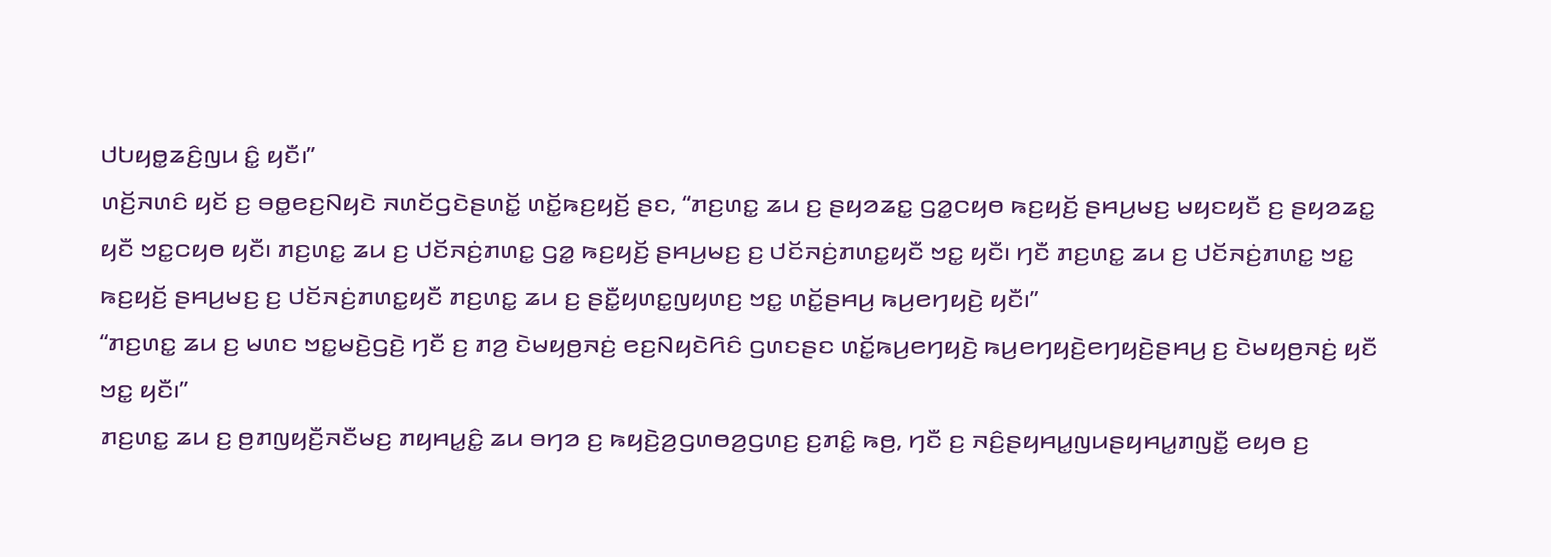ꤓꤝꤟꤥ꤭ꤘꤢꤨ꤬ꤜꤣ ꤢꤨ꤭ ꤟꤢꤪ꤯”
ꤛꤢꤩ꤬ꤏꤛꤢꤨ ꤟꤢꤩ ꤢ꤬ ꤋꤥ꤭ꤕꤢ꤬ꤡꤟꤢꤧ ꤏꤛꤢꤩꤞꤢꤧꤔꤛꤢꤩ꤭ ꤛꤢꤩ꤭ꤒꤢ꤬ꤟꤢꤩ꤬ ꤔꤢ, “ꤊꤢ꤬ꤛꤢ꤭ ꤘꤣ ꤢ꤬ ꤔꤟꤤꤘꤢ꤭ ꤞꤤ꤭ꤍꤟꤥ ꤒꤢ꤬ꤟꤢꤩ꤬ ꤔꤌꤣ꤬ꤗꤢ꤬ ꤗꤟꤢꤟꤢꤪ ꤢ꤬ ꤔꤟꤤꤘꤢ꤭ ꤟꤢꤪ ꤠꤢ꤭ꤍꤟꤥ ꤟꤢꤪ꤯ ꤊꤢ꤬ꤛꤢ꤭ ꤘꤣ ꤢ꤬ ꤓꤢꤩꤏꤢꤦ꤬ꤊꤛꤢ꤭ ꤞꤤ꤭ ꤒꤢ꤬ꤟꤢꤩ꤬ ꤔꤌꤣ꤬ꤗꤢ꤬ ꤢ꤬ ꤓꤢꤩꤏꤢꤦ꤬ꤊꤛꤢ꤭ꤟꤢꤪ ꤠꤢ꤭ ꤟꤢꤪ꤯ ꤚꤢꤪ ꤊꤢ꤬ꤛꤢ꤭ ꤘꤣ ꤢ꤬ ꤓꤢꤩꤏꤢꤦ꤬ꤊꤛꤢ꤭ ꤠꤢ꤭ ꤒꤢ꤬ꤟꤢꤩ꤬ ꤔꤌꤣ꤬ꤗꤢ꤬ ꤢ꤬ ꤓꤢꤩꤏꤢꤦ꤬ꤊꤛꤢ꤭ꤟꤢꤪ ꤊꤢ꤬ꤛꤢ꤭ ꤘꤣ ꤢ꤬ ꤔꤢꤪ꤭ꤟꤛꤢ꤭ꤜꤟꤛꤢ꤬ ꤠꤢ꤭ ꤛꤢꤩ꤭ꤔꤌꤣ꤬ ꤒꤣ꤬ꤕꤚꤟꤢꤧ꤬ ꤟꤢꤪ꤯”
“ꤊꤢ꤬ꤛꤢ꤭ ꤘꤣ ꤢ꤬ ꤗꤛꤢ ꤠꤢ꤭ꤗꤢꤧ꤬ꤞꤢꤧ꤬ ꤚꤢꤪ ꤢ꤬ ꤊꤤ꤬ ꤢꤧꤗꤟꤥ꤬ꤏꤢꤦ꤬ ꤕꤢ꤬ꤡꤟꤢꤧꤖꤢꤨ ꤞꤛꤢꤔꤢ ꤛꤢꤩ꤭ꤒꤣ꤬ꤕꤚꤟꤢꤧ꤬ ꤒꤣ꤬ꤕꤚꤟꤢꤧ꤬ꤕꤚꤟꤢꤧ꤬ꤔꤌꤣ꤬ ꤢ꤬ ꤢꤧꤗꤟꤥ꤬ꤏꤢꤦ꤬ ꤟꤢꤪ ꤠꤢ꤭ ꤟꤢꤪ꤯”
ꤊꤢ꤬ꤛꤢ꤭ ꤘꤣ ꤢ꤬ ꤥ꤬ꤊꤜꤟꤢꤪ꤬ꤏꤢꤪꤗꤢ꤬ ꤊꤟꤌꤣ꤭ꤢꤨ꤭ ꤘꤣ ꤋꤚꤤ ꤢ꤬ ꤒꤟꤢꤧ꤬ꤤ꤬ꤞꤛꤥꤤ꤬ꤞꤛꤢ꤬ ꤢ꤬ꤊꤢꤨ꤭ ꤒꤥ꤬, ꤚꤢꤪ ꤢ꤬ ꤏꤢꤨ꤬ꤔꤟꤌꤣ꤭ꤜꤣꤔꤟꤌꤣ꤭ꤊꤜꤢꤪ꤭ ꤕꤟꤥ ꤢ꤬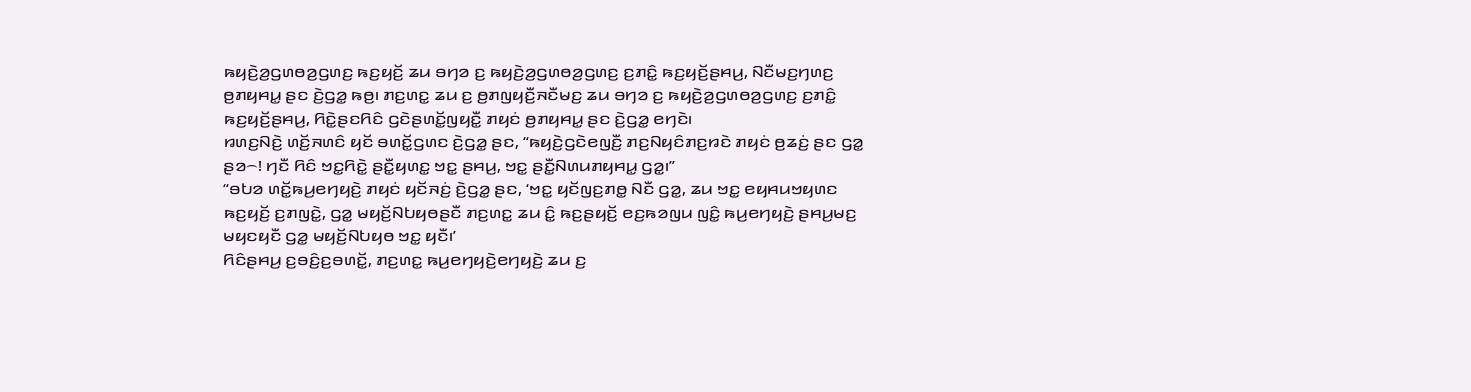ꤒꤟꤢꤧ꤬ꤤ꤬ꤞꤛꤥꤤ꤬ꤞꤛꤢ꤬ ꤒꤢ꤬ꤟꤢꤩ꤬ ꤘꤣ ꤋꤚꤤ ꤢ꤬ ꤒꤟꤢꤧ꤬ꤤ꤬ꤞꤛꤥꤤ꤬ꤞꤛꤢ꤬ ꤢ꤬ꤊꤢꤨ꤭ ꤒꤢ꤬ꤟꤢꤩ꤬ꤔꤌꤣ꤬, ꤡꤢꤪꤗꤢ꤬ꤚꤛꤢ꤬ ꤥ꤬ꤊꤟꤌꤣ꤭ ꤔꤢ ꤢꤧ꤬ꤞꤤ꤭ ꤒꤥ꤬꤯ ꤊꤢ꤬ꤛꤢ꤭ ꤘꤣ ꤢ꤬ ꤥ꤬ꤊꤜꤟꤢꤪ꤬ꤏꤢꤪꤗꤢ꤬ ꤘꤣ ꤋꤚꤤ ꤢ꤬ ꤒꤟꤢꤧ꤬ꤤ꤬ꤞꤛꤥꤤ꤬ꤞꤛꤢ꤬ ꤢ꤬ꤊꤢꤨ꤭ ꤒꤢ꤬ꤟꤢꤩ꤬ꤔꤌꤣ꤬, ꤖꤢꤧ꤭ꤔꤢꤖꤢꤨ ꤞꤢꤧꤔꤛꤢꤩ꤭ꤜꤟꤢꤪ꤭ ꤊꤟꤢꤦ ꤥ꤬ꤊꤟꤌꤣ꤭ ꤔꤢ ꤢꤧ꤬ꤞꤤ꤭ ꤕꤚꤢꤧ꤯
ꤙꤛꤢ꤬ꤡꤢꤧ꤬ ꤛꤢꤩ꤬ꤏꤛꤢꤨ ꤟꤢꤩ ꤋꤛꤢꤩ꤭ꤞꤛꤢ ꤢꤧ꤬ꤞꤤ꤭ ꤔꤢ, “ꤒꤟꤢꤧ꤬ꤞꤢꤧꤕꤜꤢꤪ꤬ ꤊꤢ꤬ꤡꤟꤢꤨꤊꤢ꤬ꤙꤢꤧ ꤊꤟꤢꤦ ꤥ꤬ꤘꤢꤦ꤬ ꤔꤢ ꤞꤤ꤭ ꤔꤤ꤮! ꤚꤢꤪ ꤖꤢꤨ ꤠꤢ꤭ꤖꤢꤧ꤭ ꤔꤢꤪ꤭ꤟꤛꤢ꤭ ꤠꤢ꤭ ꤔꤌꤣ꤬, ꤠꤢ꤭ ꤔꤢꤪ꤭ꤡꤛꤣꤊꤟꤌꤣ꤭ ꤞꤤ꤭꤯”
“ꤋꤝꤤ ꤛꤢꤩ꤭ꤒꤣ꤬ꤕꤚꤟꤢꤧ꤬ ꤊꤟꤢꤦ ꤟꤢꤩꤏꤢꤦ꤬ ꤢꤧ꤬ꤞꤤ꤭ ꤔꤢ, ‘ꤠꤢ꤭ ꤟꤢꤩꤜꤢ꤬ꤊꤥ꤭ ꤡꤢꤪ ꤞꤤ꤭, ꤘꤣ ꤠꤢ꤭ ꤕꤟꤌꤣꤠꤟꤛꤢ ꤒꤢ꤬ꤟꤢꤩ꤬ ꤢ꤬ꤊꤜꤢꤧ꤭, ꤞꤤ꤭ ꤗꤟꤢꤩ꤬ꤡꤝꤟꤥꤔꤢꤪ ꤊꤢ꤬ꤛꤢ꤭ ꤘꤣ ꤢꤨ꤭ ꤒꤢ꤬ꤔꤟꤢꤩ꤬ ꤕꤢ꤬ꤒꤤꤜꤣ ꤜꤢꤨ꤭ ꤒꤣ꤬ꤕꤚꤟꤢꤧ꤬ ꤔꤌꤣ꤬ꤗꤢ꤬ ꤗꤟꤢꤟꤢꤪ ꤞꤤ꤭ ꤗꤟꤢꤩ꤬ꤡꤝꤟꤥ ꤠꤢ꤭ ꤟꤢꤪ꤯’
ꤖꤢꤨꤔꤌꤣ꤬ ꤢ꤬ꤋꤢꤨ꤬ꤢ꤬ꤋꤛꤢꤩ꤭, ꤊꤢ꤬ꤛꤢ꤭ ꤒꤣ꤬ꤕꤚꤟꤢꤧ꤬ꤕꤚꤟꤢꤧ꤬ ꤘꤣ ꤢ꤬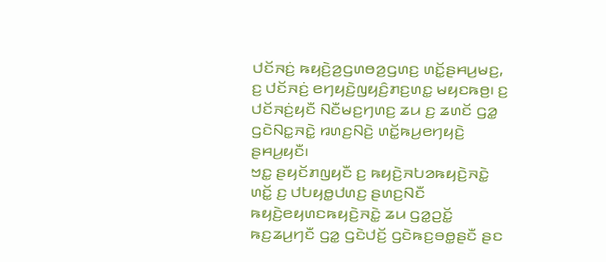ꤓꤢꤩꤏꤢꤦ꤬ ꤒꤟꤢꤧ꤬ꤤ꤬ꤞꤛꤥꤤ꤬ꤞꤛꤢ꤬ ꤛꤢꤩ꤭ꤔꤌꤣ꤬ꤗꤢ꤬, ꤢ꤬ ꤓꤢꤩꤏꤢꤦ꤬ ꤕꤚꤟꤢꤧ꤬ꤜꤟꤢꤨ꤬ꤊꤢ꤬ꤛꤢ꤭ ꤗꤟꤢꤒꤥ꤬꤯ ꤢ꤬ ꤓꤢꤩꤏꤢꤦ꤬ꤟꤢꤪ ꤡꤢꤪꤗꤢ꤬ꤚꤛꤢ꤬ ꤘꤣ ꤢ꤬ ꤘꤛꤢꤩ ꤞꤤ꤭ ꤞꤢꤧꤡꤢ꤭ꤏꤢꤧ꤭ ꤙꤛꤢ꤬ꤡꤢꤧ꤬ ꤛꤢꤩ꤭ꤒꤣ꤬ꤕꤚꤟꤢꤧ꤬ ꤔꤌꤣ꤬ꤟꤢꤪ꤯
ꤠꤢ꤭ ꤔꤟꤢꤩꤊꤜꤟꤢꤪ ꤢ꤬ ꤒꤟꤢꤧ꤬ꤏꤝꤤꤒꤟꤢꤧ꤬ꤏꤢꤧ꤭ ꤛꤢꤩ꤭ ꤢ꤬ ꤓꤝꤟꤥ꤭ꤓꤛꤢ꤬ ꤔꤛꤢ꤬ꤡꤢꤪ ꤒꤟꤢꤧ꤬ꤕꤟꤛꤢꤒꤟꤢꤧ꤬ꤏꤢꤧ꤭ ꤘꤣ ꤞꤤ꤭ꤑꤢꤩ꤭ ꤒꤢ꤬ꤘꤣ꤬ꤚꤢꤪ ꤞꤤ꤭ ꤞꤢꤧꤓꤢꤩ꤬ ꤞꤢꤧꤒꤢ꤬ꤋꤥ꤭ꤔꤢꤪ ꤔꤢ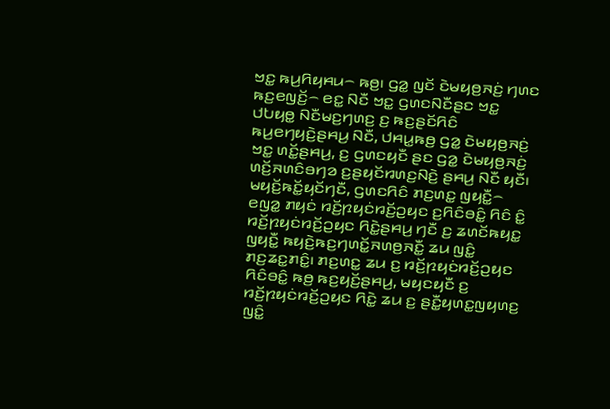ꤠꤢ꤭ ꤒꤣ꤬ꤖꤟꤌꤣ꤮ ꤒꤥ꤬꤯ ꤞꤤ꤭ ꤜꤢꤩ ꤢꤧꤗꤟꤥ꤬ꤏꤢꤦ꤬ ꤚꤛꤢ ꤒꤢ꤬ꤕꤜꤢꤩ꤬꤮ ꤕꤢ꤭ ꤡꤢꤪ ꤠꤢ꤭ ꤞꤛꤢꤡꤢꤪꤔꤢ ꤠꤢ꤭ ꤓꤝꤟꤥ꤭ ꤡꤢꤪꤗꤢ꤬ꤚꤛꤢ꤬ ꤢ꤬ ꤒꤢ꤬ꤔꤢꤩꤖꤢꤨ ꤒꤣ꤬ꤕꤚꤟꤢꤧ꤬ꤔꤌꤣ꤬ ꤡꤢꤪ, ꤓꤌꤣ꤭ꤒꤥ꤬ ꤞꤤ꤭ ꤢꤧꤗꤟꤥ꤬ꤏꤢꤦ꤬ ꤠꤢ꤭ ꤛꤢꤩ꤭ꤔꤌꤣ꤬, ꤢ꤬ ꤞꤛꤢꤟꤢꤪ ꤔꤢ ꤞꤤ꤭ ꤢꤧꤗꤟꤥ꤬ꤏꤢꤦ꤬ ꤛꤢꤩ꤬ꤏꤛꤢꤨꤋꤚꤤ ꤢ꤬ꤔꤟꤢꤩꤙꤛꤢ꤬ꤡꤢꤧ꤬ ꤔꤌꤣ꤬ ꤡꤢꤪ ꤟꤢꤪ꤯
ꤗꤟꤢꤩ꤬ꤒꤢꤩ꤭ꤟꤢꤩꤚꤢꤪ, ꤞꤛꤢꤖꤢꤨ ꤊꤢ꤬ꤛꤢ꤭ ꤜꤟꤢꤪ꤭꤮ ꤕꤜꤤ꤭ ꤊꤟꤢꤦ ꤙꤢꤩ꤬ꤐꤟꤢꤦꤙꤢꤩ꤬ꤑꤟꤢ ꤢ꤬ꤖꤢꤨꤋꤢꤨ꤭ ꤖꤢꤨ ꤢꤨ꤭ ꤙꤢꤩ꤬ꤐꤟꤢꤦꤙꤢꤩ꤬ꤑꤟꤢ ꤖꤢꤧ꤭ꤔꤌꤣ꤬ ꤚꤢꤪ ꤢ꤬ ꤘꤛꤢꤩꤒꤟꤢ꤭ ꤜꤟꤢꤪ꤭ ꤒꤟꤢꤧ꤬ꤒꤢ꤬ꤚꤛꤢꤩ꤭ꤏꤛꤥ꤬ꤏꤢꤪ꤭ ꤘꤣ ꤜꤢꤨ꤭ ꤊꤢ꤬ꤘꤢ꤭ꤊꤢꤨ꤭꤯ ꤊꤢ꤬ꤛꤢ꤭ ꤘꤣ ꤢ꤬ ꤙꤢꤩ꤬ꤐꤟꤢꤦꤙꤢꤩ꤬ꤑꤟꤢ ꤖꤢꤨꤋꤢꤨ꤭ ꤒꤥ꤬ ꤒꤢ꤬ꤟꤢꤩ꤬ꤔꤌꤣ꤬, ꤗꤟꤢꤟꤢꤪ ꤢ꤬ ꤙꤢꤩ꤬ꤐꤟꤢꤦꤙꤢꤩ꤬ꤑꤟꤢ ꤖꤢꤧ꤭ ꤘꤣ ꤢ꤬ ꤔꤢꤪ꤭ꤟꤛꤢ꤭ꤜꤟꤛꤢ꤬ ꤜꤢꤨ꤭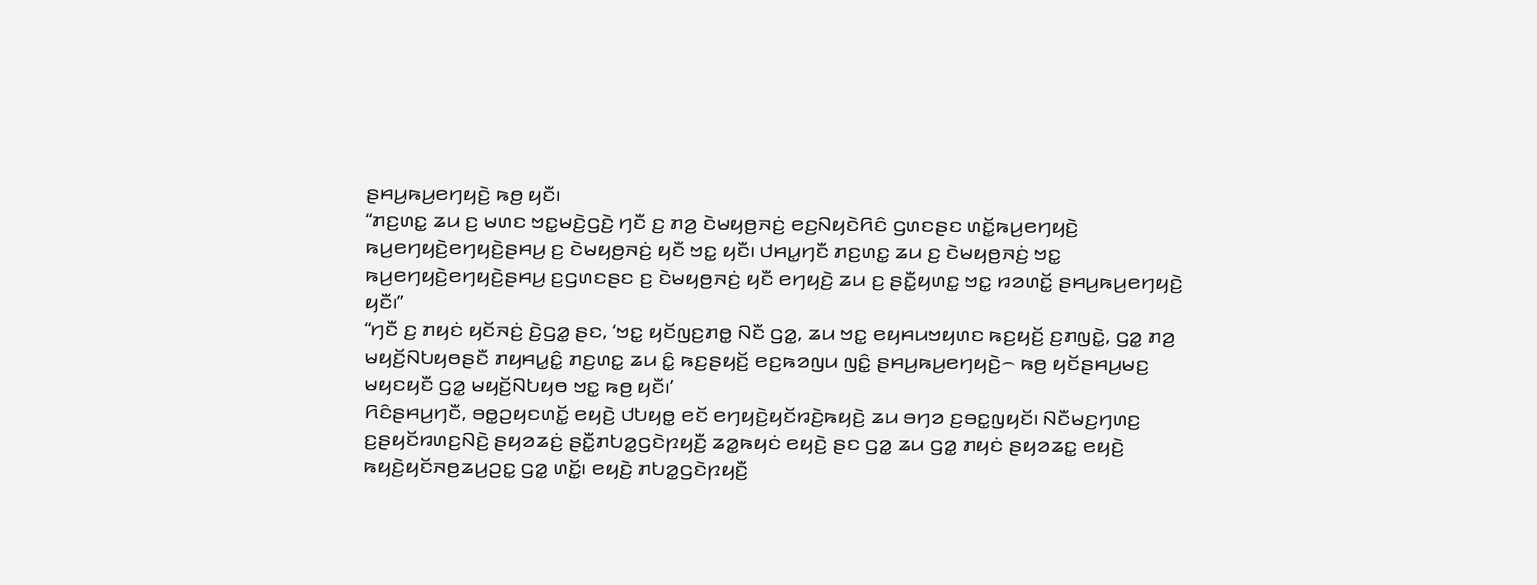ꤔꤌꤣ꤬ꤒꤣ꤬ꤕꤚꤟꤢꤧ꤬ ꤒꤥ꤬ ꤟꤢꤪ꤯
“ꤊꤢ꤬ꤛꤢ꤭ ꤘꤣ ꤢ꤬ ꤗꤛꤢ ꤠꤢ꤭ꤗꤢꤧ꤬ꤞꤢꤧ꤬ ꤚꤢꤪ ꤢ꤬ ꤊꤤ꤬ ꤢꤧꤗꤟꤥ꤬ꤏꤢꤦ꤬ ꤕꤢ꤬ꤡꤟꤢꤧꤖꤢꤨ ꤞꤛꤢꤔꤢ ꤛꤢꤩ꤭ꤒꤣ꤬ꤕꤚꤟꤢꤧ꤬ ꤒꤣ꤬ꤕꤚꤟꤢꤧ꤬ꤕꤚꤟꤢꤧ꤬ꤔꤌꤣ꤬ ꤢ꤬ ꤢꤧꤗꤟꤥ꤬ꤏꤢꤦ꤬ ꤟꤢꤪ ꤠꤢ꤭ ꤟꤢꤪ꤯ ꤓꤌꤣ꤭ꤚꤢꤪ ꤊꤢ꤬ꤛꤢ꤭ ꤘꤣ ꤢ꤬ ꤢꤧꤗꤟꤥ꤬ꤏꤢꤦ꤬ ꤠꤢ꤭ ꤒꤣ꤬ꤕꤚꤟꤢꤧ꤬ꤕꤚꤟꤢꤧ꤬ꤔꤌꤣ꤬ ꤢ꤬ꤞꤛꤢꤔꤢ ꤢ꤬ ꤢꤧꤗꤟꤥ꤬ꤏꤢꤦ꤬ ꤟꤢꤪ ꤕꤚꤟꤢꤧ꤬ ꤘꤣ ꤢ꤬ ꤔꤢꤪ꤭ꤟꤛꤢ꤭ ꤠꤢ꤭ ꤙꤤꤛꤢꤩ꤭ ꤔꤌꤣ꤬ꤒꤣ꤬ꤕꤚꤟꤢꤧ꤬ ꤟꤢꤪ꤯”
“ꤚꤢꤪ ꤢ꤬ ꤊꤟꤢꤦ ꤟꤢꤩꤏꤢꤦ꤬ ꤢꤧ꤬ꤞꤤ꤭ ꤔꤢ, ‘ꤠꤢ꤭ ꤟꤢꤩꤜꤢ꤬ꤊꤥ꤭ ꤡꤢꤪ ꤞꤤ꤭, ꤘꤣ ꤠꤢ꤭ ꤕꤟꤌꤣꤠꤟꤛꤢ ꤒꤢ꤬ꤟꤢꤩ꤬ ꤢ꤬ꤊꤜꤢꤧ꤭, ꤞꤤ꤭ ꤊꤤ꤬ ꤗꤟꤢꤩ꤬ꤡꤝꤟꤥꤔꤢꤪ ꤊꤟꤌꤣ꤭ꤢꤨ꤭ ꤊꤢ꤬ꤛꤢ꤭ ꤘꤣ ꤢꤨ꤭ ꤒꤢ꤬ꤔꤟꤢꤩ꤬ ꤕꤢ꤬ꤒꤤꤜꤣ ꤜꤢꤨ꤭ ꤔꤌꤣ꤬ꤒꤣ꤬ꤕꤚꤟꤢꤧ꤬꤮ ꤒꤥ꤬ ꤟꤢꤩꤔꤌꤣ꤬ꤗꤢ꤬ ꤗꤟꤢꤟꤢꤪ ꤞꤤ꤭ ꤗꤟꤢꤩ꤬ꤡꤝꤟꤥ ꤠꤢ꤭ ꤒꤥ꤬ ꤟꤢꤪ꤯’
ꤖꤢꤨꤔꤌꤣ꤬ꤚꤢꤪ, ꤋꤥ꤭ꤑꤟꤢꤛꤢꤩ꤭ ꤕꤟꤢꤧ꤬ ꤓꤝꤟꤥ꤭ ꤕꤢꤩ ꤕꤚꤟꤢꤧ꤬ꤟꤢꤩꤙꤢꤧ꤬ꤒꤟꤢꤧ꤬ ꤘꤣ ꤋꤚꤤ ꤢ꤬ꤋꤢ꤭ꤜꤟꤢꤩ꤯ ꤡꤢꤪꤗꤢ꤬ꤚꤛꤢ꤬ ꤢ꤬ꤔꤟꤢꤩꤙꤛꤢ꤬ꤡꤢꤧ꤬ ꤔꤟꤤꤘꤢꤦ꤬ ꤔꤢꤪ꤭ꤊꤝꤤ꤭ꤞꤢꤧꤐꤟꤢꤪ꤬ ꤘꤤ꤭ꤒꤟꤢꤦ ꤕꤟꤢꤧ꤬ ꤔꤢ ꤞꤤ꤭ ꤘꤣ ꤞꤤ꤭ ꤊꤟꤢꤦ ꤔꤟꤤꤘꤢ꤭ ꤕꤟꤢꤧ꤬ ꤒꤟꤢꤧ꤬ꤟꤢꤩꤏꤥ꤬ꤘꤣ꤬ꤑꤢ꤭ ꤞꤤ꤭ ꤛꤢꤩ꤭꤯ ꤕꤟꤢꤧ꤬ ꤊꤝꤤ꤭ꤞꤢꤧꤐꤟꤢꤪ꤬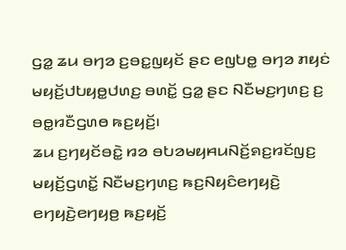ꤞꤤ꤭ ꤘꤣ ꤋꤚꤤ ꤢ꤬ꤋꤢ꤭ꤜꤟꤢꤩ ꤔꤢ ꤕꤜꤝꤥ꤭ ꤋꤚꤤ ꤊꤟꤢꤦ ꤗꤟꤢꤩ꤬ꤓꤝꤟꤥ꤭ꤓꤛꤢ꤬ ꤋꤛꤢꤩ꤭ ꤞꤤ꤭ ꤔꤢ ꤡꤢꤪꤗꤢ꤬ꤚꤛꤢ꤬ ꤢ꤬ ꤋꤥ꤭ꤙꤢꤪꤞꤛꤥ ꤒꤢ꤬ꤟꤢꤩ꤬꤯
ꤘꤣ ꤢ꤬ꤚꤟꤢꤩꤋꤢꤧ꤭ ꤙꤤ ꤋꤝꤤꤗꤟꤌꤣꤡꤢꤩ꤬ꤎꤢ꤬ꤙꤢꤩꤜꤢ꤬ ꤗꤟꤢꤩ꤬ꤞꤛꤢꤩ꤭ ꤡꤢꤪꤗꤢ꤬ꤚꤛꤢ꤬ ꤒꤢ꤬ꤡꤟꤢꤨꤕꤚꤟꤢꤧ꤬ ꤕꤚꤟꤢꤧ꤬ꤕꤚꤟꤥ꤬ ꤒꤢ꤬ꤟꤢꤩ꤬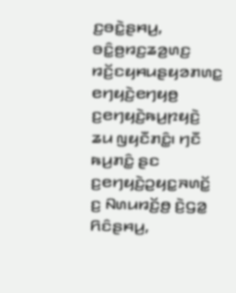ꤢ꤬ꤋꤢꤧ꤭ꤔꤌꤣ꤬, ꤋꤢꤨ꤭ꤥ꤬ꤙꤢ꤬ꤘꤤ꤬ꤛꤢ꤬ ꤙꤢꤩ꤬ꤢꤟꤌꤣꤔꤟꤤꤊꤛꤢ꤭ ꤕꤚꤟꤢꤧ꤬ꤕꤚꤟꤥ꤬ ꤢ꤬ꤕꤚꤟꤢꤧ꤬ꤒꤣ꤬ꤐꤟꤢꤧ꤬ ꤘꤣ ꤜꤟꤢꤪꤊꤢꤨ꤭꤯ ꤚꤢꤪ ꤒꤣ꤬ꤊꤢꤨ꤭ ꤔꤢ ꤢ꤬ꤕꤚꤟꤢꤧ꤬ꤑꤟꤢ꤭ꤏꤛꤢꤩ꤭ ꤢ꤬ ꤡꤛꤣꤙꤢꤩ꤬ꤥ꤬ ꤢꤧ꤬ꤞꤤ꤭ ꤖꤢꤨꤔꤌꤣ꤬,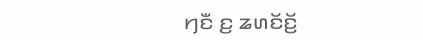ꤚꤢꤪ ꤢ꤬ ꤘꤛꤢꤩꤢꤩ꤬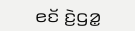ꤕꤢꤩ ꤢꤧ꤬ꤞꤤ꤭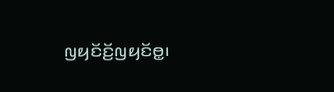ꤜꤟꤢꤩꤢꤩ꤬ꤜꤟꤢꤩꤥ꤭꤯